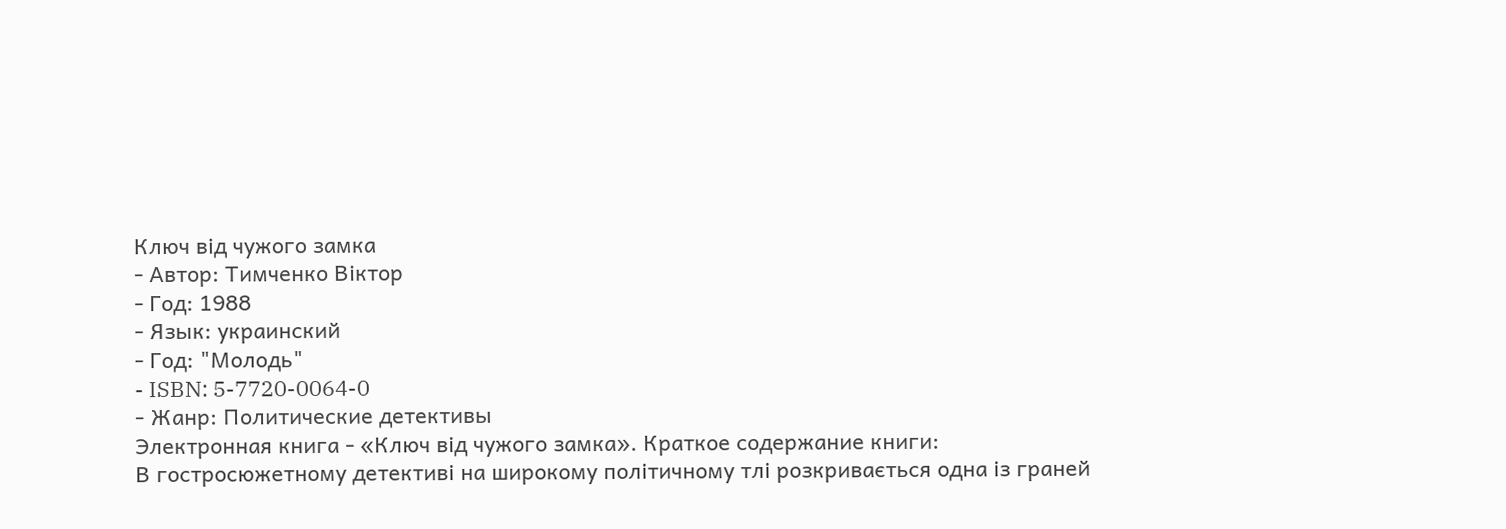Ключ від чужого замка
- Автор: Тимченко Віктор
- Год: 1988
- Язык: украинский
- Год: "Молодь"
- ISBN: 5-7720-0064-0
- Жанр: Политические детективы
Электронная книга - «Ключ від чужого замка». Краткое содержание книги:
В гостросюжетному детективі на широкому політичному тлі розкривається одна із граней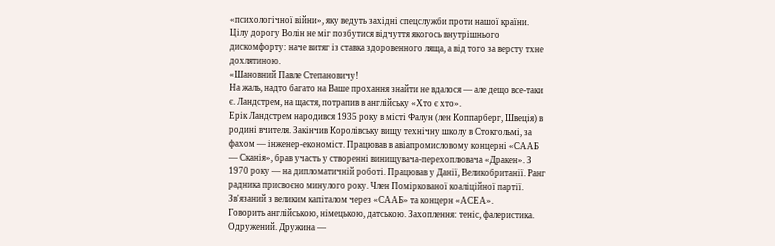«психологічної війни», яку ведуть західні спецслужби проти нашої країни.
Цілу дорогу Волін не міг позбутися відчуття якогось внутрішнього дискомфорту: наче витяг із ставка здоровенного ляща, а від того за версту тхне дохлятиною.
«Шановний Павле Степановичу!
На жаль, надто багато на Ваше прохання знайти не вдалося — але дещо все-таки є. Ландстрем, на щастя, потрапив в англійську «Хто є хто».
Ерік Ландстрем народився 1935 року в місті Фалун (лен Коппарберг, Швеція) в родині вчителя. Закінчив Королівську вищу технічну школу в Стокгольмі, за фахом — інженер-економіст. Працював в авіапромисловому концерні «СААБ — Сканія», брав участь у створенні винищувача-перехоплювача «Дракен». З 1970 року — на дипломатичній роботі. Працював у Данії, Великобританії. Ранг радника присвоєно минулого року. Член Поміркованої коаліційної партії. Зв'язаний з великим капіталом через «СААБ» та концерн «АСЕА».
Говорить англійською, німецькою, датською. Захоплення: теніс, фалеристика.
Одружений. Дружина —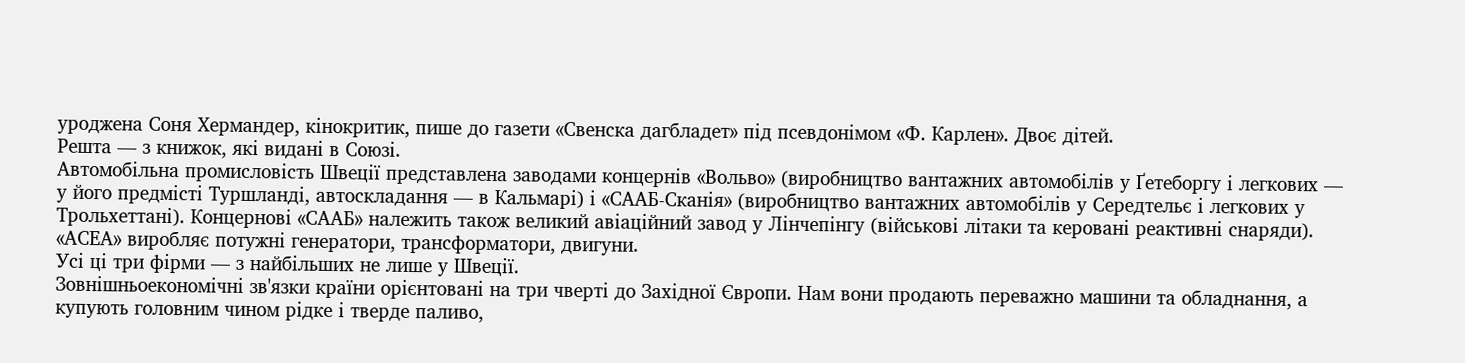уроджена Соня Хермандер, кінокритик, пише до газети «Свенска дагбладет» під псевдонімом «Ф. Карлен». Двоє дітей.
Решта — з книжок, які видані в Союзі.
Автомобільна промисловість Швеції представлена заводами концернів «Вольво» (виробництво вантажних автомобілів у Ґетеборгу і легкових — у його предмісті Туршланді, автоскладання — в Кальмарі) і «СААБ-Сканія» (виробництво вантажних автомобілів у Середтельє і легкових у Трольхеттані). Концернові «СААБ» належить також великий авіаційний завод у Лінчепінгу (військові літаки та керовані реактивні снаряди). «АСЕА» виробляє потужні генератори, трансформатори, двигуни.
Усі ці три фірми — з найбільших не лише у Швеції.
Зовнішньоекономічні зв'язки країни орієнтовані на три чверті до Західної Європи. Нам вони продають переважно машини та обладнання, а купують головним чином рідке і тверде паливо,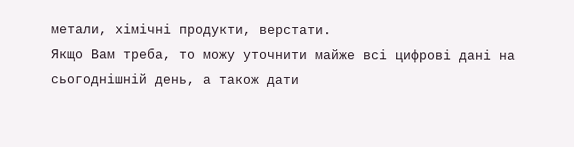метали, хімічні продукти, верстати.
Якщо Вам треба, то можу уточнити майже всі цифрові дані на сьогоднішній день, а також дати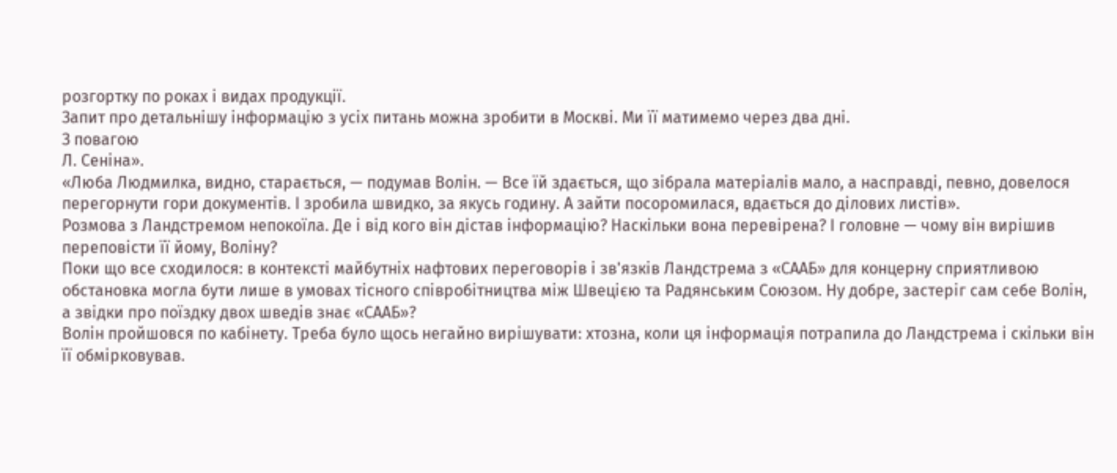розгортку по роках і видах продукції.
Запит про детальнішу інформацію з усіх питань можна зробити в Москві. Ми її матимемо через два дні.
З повагою
Л. Сеніна».
«Люба Людмилка, видно, старається, — подумав Волін. — Все їй здається, що зібрала матеріалів мало, а насправді, певно, довелося перегорнути гори документів. І зробила швидко, за якусь годину. А зайти посоромилася, вдається до ділових листів».
Розмова з Ландстремом непокоїла. Де і від кого він дістав інформацію? Наскільки вона перевірена? І головне — чому він вирішив переповісти її йому, Воліну?
Поки що все сходилося: в контексті майбутніх нафтових переговорів і зв'язків Ландстрема з «СААБ» для концерну сприятливою обстановка могла бути лише в умовах тісного співробітництва між Швецією та Радянським Союзом. Ну добре, застеріг сам себе Волін, а звідки про поїздку двох шведів знає «СААБ»?
Волін пройшовся по кабінету. Треба було щось негайно вирішувати: хтозна, коли ця інформація потрапила до Ландстрема і скільки він її обмірковував.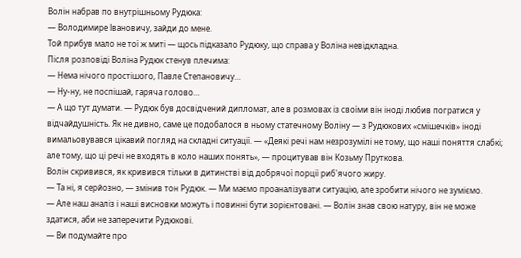Волін набрав по внутрішньому Рудюка:
— Володимире Івановичу, зайди до мене.
Той прибув мало не тої ж миті — щось підказало Рудюку, що справа у Воліна невідкладна.
Після розповіді Воліна Рудюк стенув плечима:
— Нема нічого простішого, Павле Степановичу…
— Ну-ну, не поспішай, гаряча голово…
— А що тут думати. — Рудюк був досвідчений дипломат, але в розмовах із своїми він іноді любив погратися у відчайдушність. Як не дивно, саме це подобалося в ньому статечному Воліну — з Рудюкових «смішечків» іноді вимальовувався цікавий погляд на складні ситуації. — «Деякі речі нам незрозумілі не тому, що наші поняття слабкі; але тому, що ці речі не входять в коло наших понять», — процитував він Козьму Пруткова.
Волін скривився, як кривився тільки в дитинстві від добрячої порції риб'ячого жиру.
— Та ні, я серйозно, — змінив тон Рудюк. — Ми маємо проаналізувати ситуацію, але зробити нічого не зуміємо.
— Але наш аналіз і наші висновки можуть і повинні бути зорієнтовані. — Волін знав свою натуру, він не може здатися, аби не заперечити Рудюкові.
— Ви подумайте про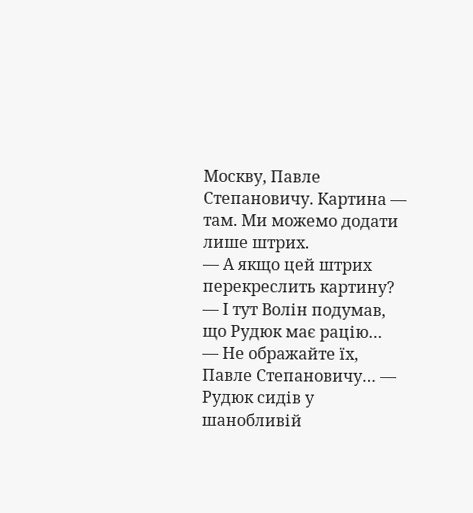Москву, Павле Степановичу. Картина — там. Ми можемо додати лише штрих.
— А якщо цей штрих перекреслить картину? — І тут Волін подумав, що Рудюк має рацію…
— Не ображайте їх, Павле Степановичу… — Рудюк сидів у шанобливій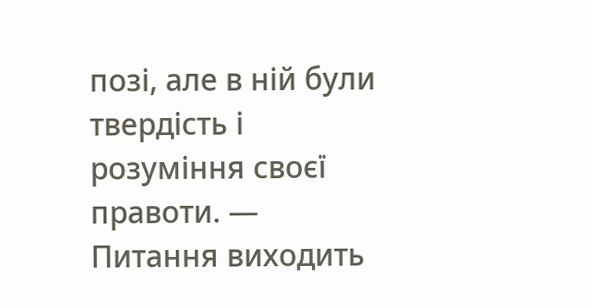позі, але в ній були твердість і розуміння своєї правоти. — Питання виходить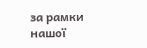за рамки нашої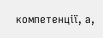компетенції, а,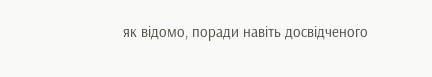як відомо, поради навіть досвідченого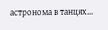астронома в танцях…